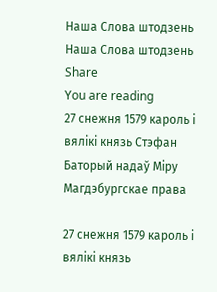Наша Слова штодзень
Наша Слова штодзень
Share
You are reading
27 снежня 1579 кароль і вялікі князь Стэфан Баторый надаў Міру Магдэбургскае права

27 снежня 1579 кароль і вялікі князь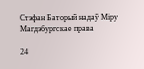Стэфан Баторый надаў Міру Магдэбургскае права

24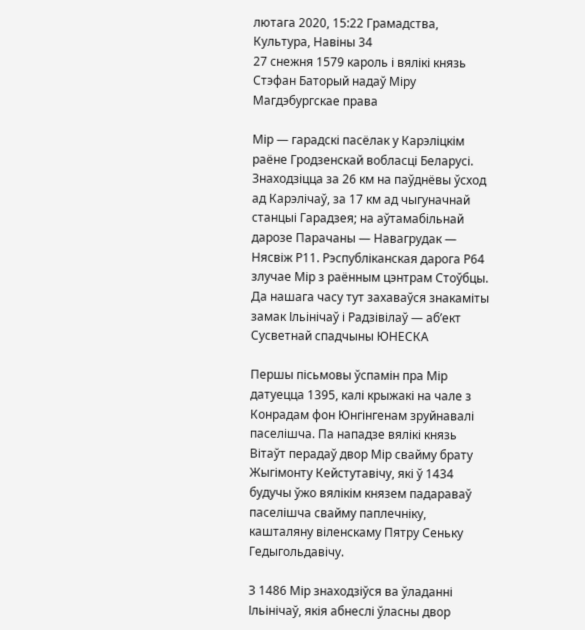лютага 2020, 15:22 Грамадства, Культура, Навіны 34
27 снежня 1579 кароль і вялікі князь Стэфан Баторый надаў Міру Магдэбургскае права

Мір — гарадскі пасёлак у Карэліцкім раёне Гродзенскай вобласці Беларусі. Знаходзіцца за 26 км на паўднёвы ўсход ад Карэлічаў, за 17 км ад чыгуначнай станцыі Гарадзея; на аўтамабільнай дарозе Парачаны — Навагрудак — Нясвіж Р11. Рэспубліканская дарога Р64 злучае Мір з раённым цэнтрам Стоўбцы. Да нашага часу тут захаваўся знакаміты замак Ільінічаў і Радзівілаў — аб’ект Сусветнай спадчыны ЮНЕСКА

Першы пісьмовы ўспамін пра Мір датуецца 1395, калі крыжакі на чале з Конрадам фон Юнгінгенам зруйнавалі паселішча. Па нападзе вялікі князь Вітаўт перадаў двор Мір свайму брату Жыгімонту Кейстутавічу, які ў 1434 будучы ўжо вялікім князем падараваў паселішча свайму паплечніку, кашталяну віленскаму Пятру Сеньку Гедыгольдавічу.

З 1486 Мір знаходзіўся ва ўладанні Ільінічаў, якія абнеслі ўласны двор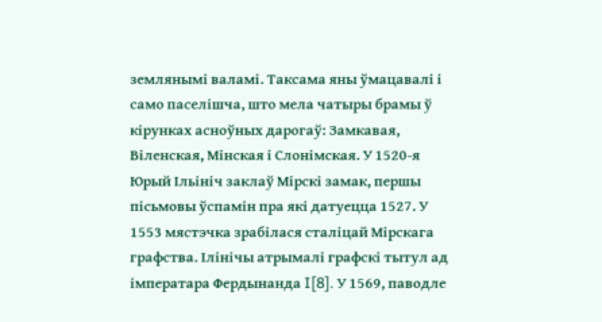землянымі валамі. Таксама яны ўмацавалі і само паселішча, што мела чатыры брамы ў кірунках асноўных дарогаў: Замкавая, Віленская, Мінская і Слонімская. У 1520-я Юрый Ільініч заклаў Мірскі замак, першы пісьмовы ўспамін пра які датуецца 1527. У 1553 мястэчка зрабілася сталіцай Мірскага графства. Ілінічы атрымалі графскі тытул ад імператара Фердынанда I[8]. У 1569, паводле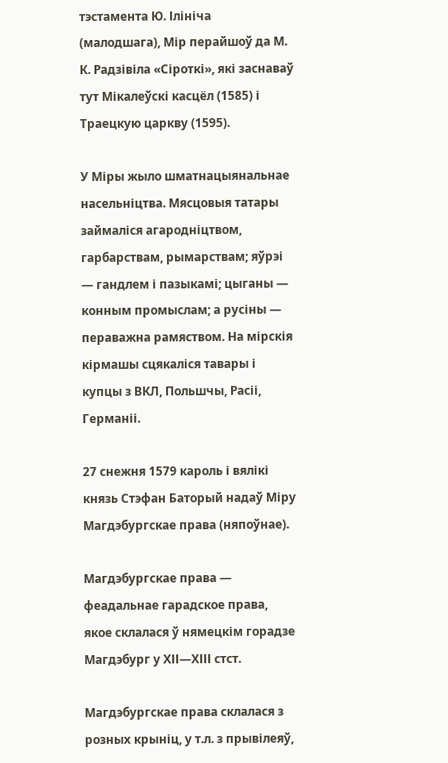тэстамента Ю. Ілініча (малодшага), Мір перайшоў да М. К. Радзівіла «Сіроткі», які заснаваў тут Мікалеўскі касцёл (1585) і Траецкую царкву (1595).

У Міры жыло шматнацыянальнае насельніцтва. Мясцовыя татары займаліся агародніцтвом, гарбарствам, рымарствам; яўрэі — гандлем і пазыкамі; цыганы — конным промыслам; а русіны — пераважна рамяством. На мірскія кірмашы сцякаліся тавары і купцы з ВКЛ, Польшчы, Расіі, Германіі.

27 снежня 1579 кароль і вялікі князь Стэфан Баторый надаў Міру Магдэбургскае права (няпоўнае).

Магдэбургскае права — феадальнае гарадское права, якое склалася ў нямецкім горадзе Магдэбург у ХІІ—ХІІІ стст.

Магдэбургскае права склалася з розных крыніц, у т.л. з прывілеяў,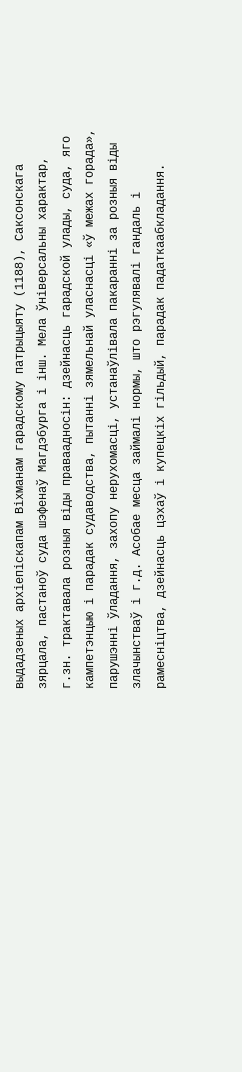выдадзеных архіепіскапам Віхманам гарадскому патрыцыяту (1188), Саксонскага зярцала, пастаноў суда шэфенаў Магдэбурга і інш. Мела ўніверсальны характар, г.зн. трактавала розныя віды праваадносін: дзейнасць гарадской улады, суда, яго кампетэнцыю і парадак судаводства, пытанні зямельнай уласнасці «ў межах горада», парушэнні ўладання, захопу нерухомасці, устанаўлівала пакаранні за розныя віды злачынстваў і г.д. Асобае месца займалі нормы, што рэгулявалі гандаль і рамесніцтва, дзейнасць цэхаў і купецкіх гільдый, парадак падаткаабкладання.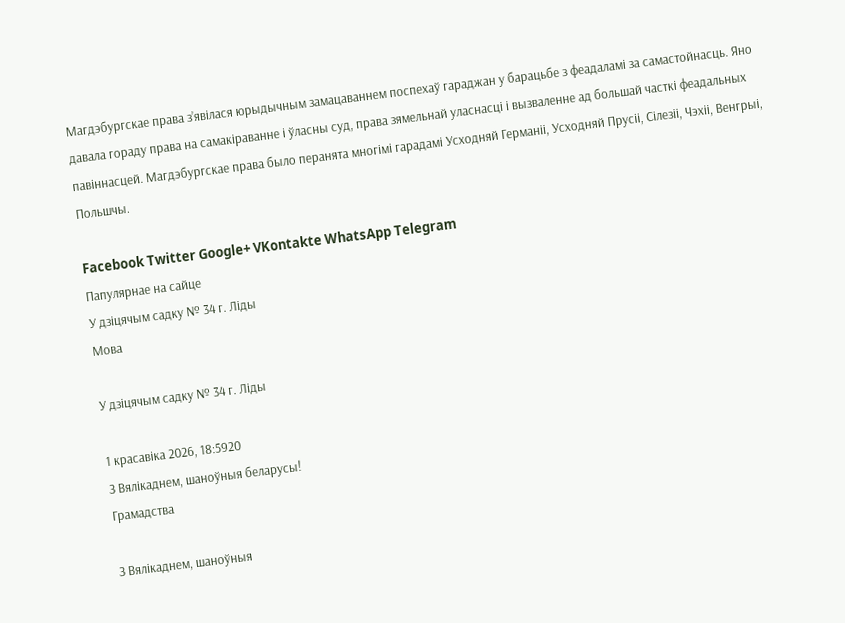Магдэбургскае права з’явілася юрыдычным замацаваннем поспехаў гараджан у барацьбе з феадаламі за самастойнасць. Яно давала гораду права на самакіраванне і ўласны суд, права зямельнай уласнасці і вызваленне ад большай часткі феадальных павіннасцей. Магдэбургскае права было перанята многімі гарадамі Усходняй Германіі, Усходняй Прусіі, Сілезіі, Чэхіі, Венгрыі, Польшчы.

Facebook Twitter Google+ VKontakte WhatsApp Telegram
Папулярнае на сайце
У дзіцячым садку № 34 г. Ліды
Мова

У дзіцячым садку № 34 г. Ліды

1 красавіка 2026, 18:5920
З Вялікаднем, шаноўныя беларусы!
Грамадства

З Вялікаднем, шаноўныя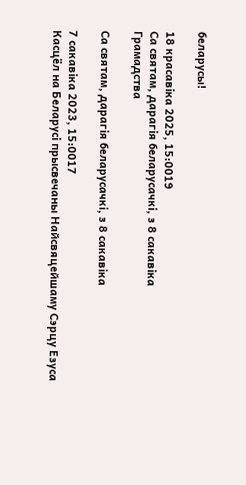беларусы!

18 красавіка 2025, 15:0019
Са святам, дарагія беларусачкі, з 8 сакавіка
Грамадства

Са святам, дарагія беларусачкі, з 8 сакавіка

7 сакавіка 2023, 15:0017
Касцёл на Беларусі прысвечаны Найсвяцейшаму Сэрцу Езуса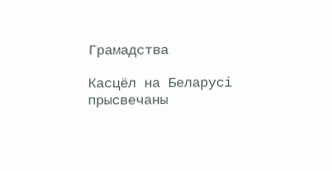Грамадства

Касцёл на Беларусі прысвечаны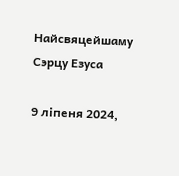Найсвяцейшаму Сэрцу Езуса

9 ліпеня 2024,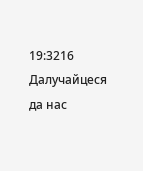19:3216
Далучайцеся да нас